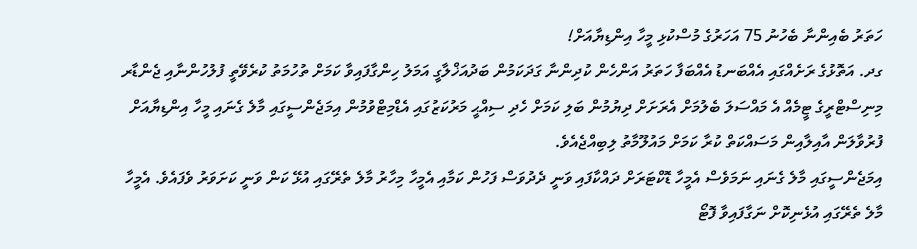ހަތަރު ބެއިންނާ ބެހުނު 75 އަހަރުގެ މުސްކުޅި މީހާ އިންޑިޔާއަށް!
ގދ. އަތޮޅުގެ ރަށެއްގައި އެއްބަނޑު އެއްބަފާ ހަތަރު އަންހެން ކުދިންނާ ގަދަކަމުން ބަދުއަޚްލާގީ އަމަލު ހިންގާފައިވާ ކަމަށް ތުހުމަތު ކުރެވޭތީ ފުލުހުންނާއި ޖެންޑާރ މިނިސްޓްރީގެ ޓީމެއް އެ މައްސަލަ ބެލުމަށް އެރަށަށް ދިޔުމުން ބަލި ކަމަށް ހެދި ސިއްޙީ މަރުކަޒުގައި އެޑްމިޓްވުމުން އިމަޖެންސީގައި މާލެ ގެނައި މީހާ އިންޑިޔާއަށް ފުރުވާލަން އާއިލާއިން މަސައްކަތް ކުރާ ކަމަށް މައުލޫމާތު ލިބިއްޖެއެވެ.
އިމަޖެންސީގައި މާލެ ގެނައި ނަމަވެސް އެމީހާ ޑޮކްޓަރަށް ދައްކާފައި ވަނީ ދެދުވަސް ފަހުން ކަމާއި އެމީހާ މިހާރު މާލެ ތެރޭގައި އުޅޭ ކަން ވަނީ ކަށަވަރު ވެފައެވެ. އެމީހާ މާލެ ތެރޭގައި އުޅެނިކޮށް ނަގާފައިވާ ފޮޓޯ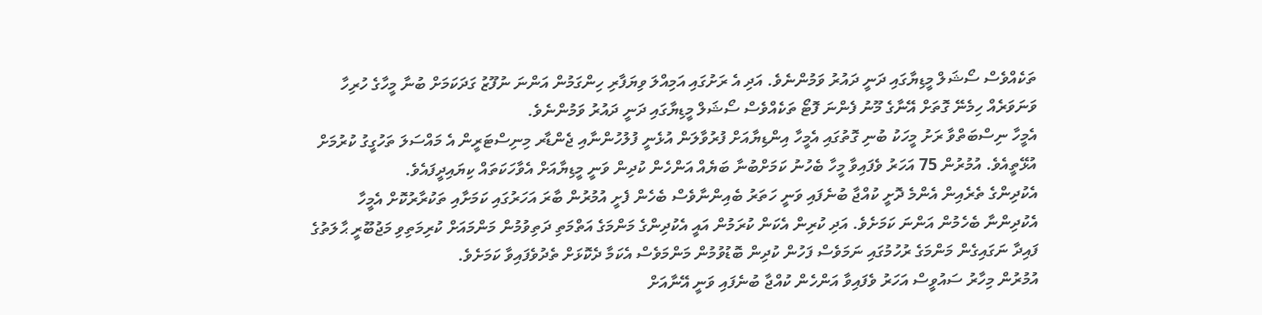ތަކެއްވެސް ސޯޝަލް މީޑިޔާގައި ދަނީ ދައުރު ވަމުންނެވެ. އަދި އެ ރަށުގައި އަމިއްލަ ވިޔަފާރި ހިންގަމުން އަންނަ ނުފޫޒު ގަދަކަމަށް ބުނާ މީހާގެ ހުރިހާ ވަނަވަރެއް ހިމެނޭ ގޮތަށް އޭނާގެ މޫނު ފެންނަ ފޮޓޯ ތަކެއްވެސް ސޯޝަލް މީޑިޔާގައި ދަނީ ދައުރު ވަމުންނެވެ.
އެމީހާ ނިސްބަތްވާ ރަށު މީހަކު ބުނި ގޮތުގައި އެމީހާ އިންޑިޔާއަށް ފުރުވާލަން އުޅެނީ ފުލުހުންނާއި ޖެންޑާރ މިނިސްޓަރީން އެ މައްސަލަ ތަހުގީގު ކުރުމަށް އުޅޭތީއެވެ. އުމުރުން 75 އަހަރު ވެފައިވާ މީހާ ބެހުނު ކަމަށްބުނާ ބަޔެއް އަންހެން ކުދިން ވަނީ މީޑިޔާއަށް އެވާހަކަތައް ކިޔައިދީފައެވެ.
އެކުދިންގެ ތެރެއިން އެންމެ ދޮށީ ކުއްޖާ ބުނެފައި ވަނީ ހަތަރު ބެއިންނާވެސް ބެހެން ފެށީ އުމުރުން ބާރަ އަހަރުގައި ކަމަށާއި ތަކުރާރުކޮށް އެމީހާ އެކުދިންނާ ބެހެމުން އަންނަ ކަމަށެވެ. އަދި ކުރިން އެކަން ކުރަމުން އައީ އެކުދިންގެ މަންމަގެ އަތްމަތި ދަތިވުމުން މަންމައަށް ކުރިމަތިވި މަޖުބޫރީ ޙާލަތުގެ ފައިދާ ނަގައިގެން މަންމަގެ ރުހުމުގައި ނަމަވެސް ފަހުން ކުދިން ބޮޑުވުމުން މަންމަވެސް އެކަމާ ދެކޮޅަށް ތެދުވެފައިވާ ކަމަށެވެ.
އުމުރުން މިހާރު ސައުވީސް އަހަރު ވެފައިވާ އަންހެން ކުއްޖާ ބުނެފައި ވަނީ އޭނާއަށް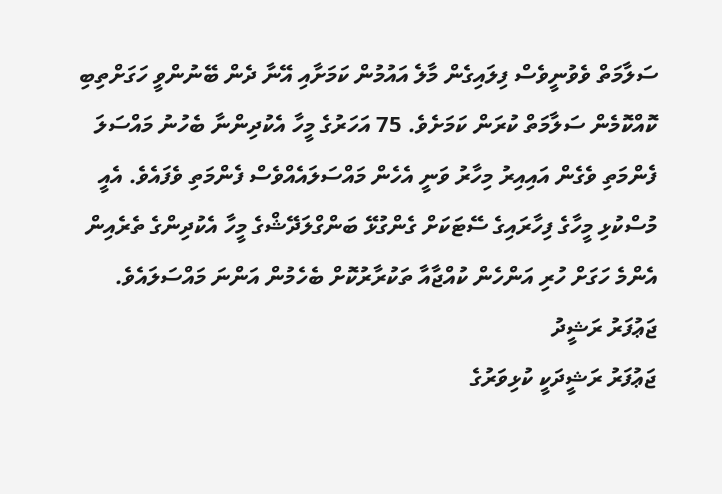ސަލާމަތް ވެވުނީވެސް ފިލައިގެން މާލެ އައުމުން ކަމަށާއި އޭނާ ދެން ބޭނުންވީ ހަގަށްތިބި ކޮއްކޮމެން ސަލާމަތް ކުރަން ކަމަށެވެ. 75 އަހަރުގެ މީހާ އެކުދިންނާ ބެހުނު މައްސަލަ ފެންމަތި ވެގެން އައިއިރު މިހާރު ވަނީ އެހެން މައްސަލައެއްވެސް ފެންމަތި ވެފައެވެ. އެއީ މުސްކުޅި މީހާގެ ފިހާރައިގެ ސޭޓަކަށް ގެންގުޅޭ ބަންގްލަދޭޝްގެ މީހާ އެކުދިންގެ ތެރެއިން އެންމެ ހަގަށް ހުރި އަންހެން ކުއްޖާއާ ތަކުރާރުކޮށް ބެހެމުން އަންނަ މައްސަލައެވެ.
ޖަޢުފަރު ރަޝީދު
ޖަޢުފަރު ރަޝީދަކީ ކުޅިވަރުގެ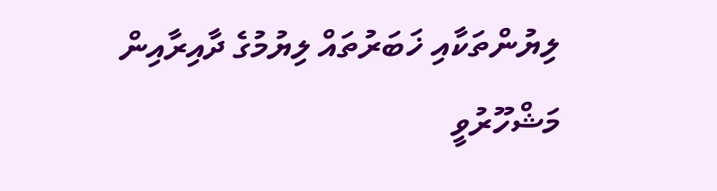ލިޔުންތަކާއި ޚަބަރުތައް ލިޔުމުގެ ދާއިރާއިން މަޝްހޫރުވީ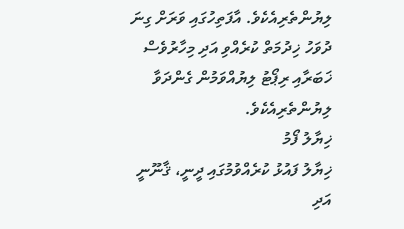ލިޔުންތެރިއެކެވެ. އާފަތިހުގައި ވަރަށް ގިނަ ދުވަހު ޚިދުމަތް ކުރެއްވި އަދި މިހާރުވެސް ޚަބަރާއި ރިޕޯޓު ލިޔުއްވަމުން ގެންދަވާ ލިޔުންތެރިއެކެވެ.
ޚިޔާލު ފޯމު
ޚިޔާލު ފައުޅު ކުރެއްވުމުގައި ދީނީ، ޤާނޫނީ އަދި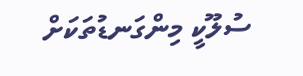ސުލޫކީ މިންގަނޑުތަކަށް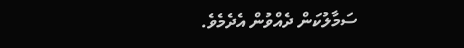ސަމާލުކަން ދެއްވުން އެދެމެވެ.